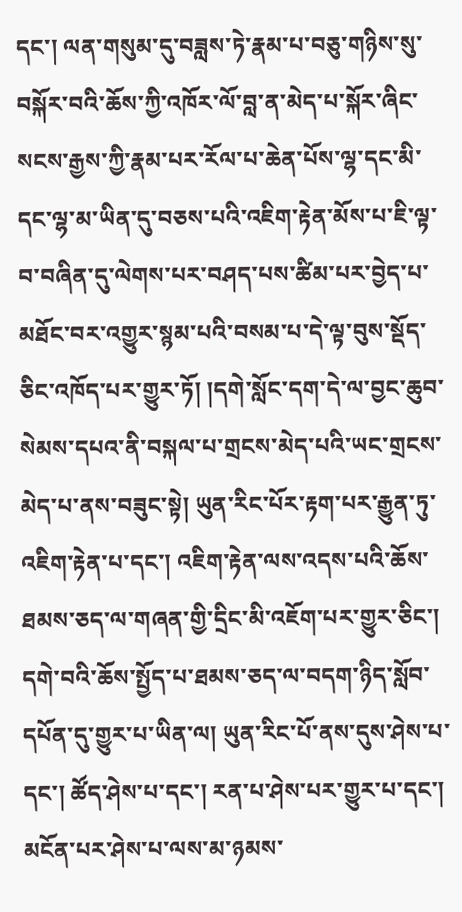དང་། ལན་གསུམ་དུ་བཟླས་ཏེ་རྣམ་པ་བཅུ་གཉིས་སུ་བསྐོར་བའི་ཆོས་ཀྱི་འཁོར་ལོ་བླ་ན་མེད་པ་སྐོར་ཞིང་སངས་རྒྱས་ཀྱི་རྣམ་པར་རོལ་པ་ཆེན་པོས་ལྷ་དང་མི་དང་ལྷ་མ་ཡིན་དུ་བཅས་པའི་འཇིག་རྟེན་མོས་པ་ཇི་ལྟ་བ་བཞིན་དུ་ལེགས་པར་བཤད་པས་ཚིམ་པར་བྱེད་པ་མཐོང་བར་འགྱུར་སྙམ་པའི་བསམ་པ་དེ་ལྟ་བུས་སྡོད་ཅིང་འཁོད་པར་གྱུར་ཏོ། །དགེ་སློང་དག་དེ་ལ་བྱང་ཆུབ་སེམས་དཔའ་ནི་བསྐལ་པ་གྲངས་མེད་པའི་ཡང་གྲངས་མེད་པ་ནས་བཟུང་སྟེ། ཡུན་རིང་པོར་རྟག་པར་རྒྱུན་ཏུ་འཇིག་རྟེན་པ་དང་། འཇིག་རྟེན་ལས་འདས་པའི་ཆོས་ཐམས་ཅད་ལ་གཞན་གྱི་དྲིང་མི་འཇོག་པར་གྱུར་ཅིང་། དགེ་བའི་ཆོས་སྤྱོད་པ་ཐམས་ཅད་ལ་བདག་ཉིད་སློབ་དཔོན་དུ་གྱུར་པ་ཡིན་ལ། ཡུན་རིང་པོ་ནས་དུས་ཤེས་པ་དང་། ཚོད་ཤེས་པ་དང་། རན་པ་ཤེས་པར་གྱུར་པ་དང་། མངོན་པར་ཤེས་པ་ལས་མ་ཉམས་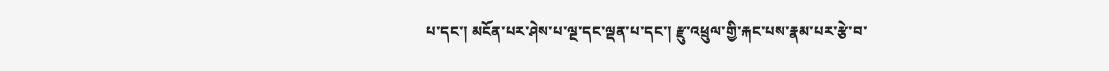པ་དང་། མངོན་པར་ཤེས་པ་ལྔ་དང་ལྡན་པ་དང་། རྫུ་འཕྲུལ་གྱི་རྐང་པས་རྣམ་པར་རྩེ་བ་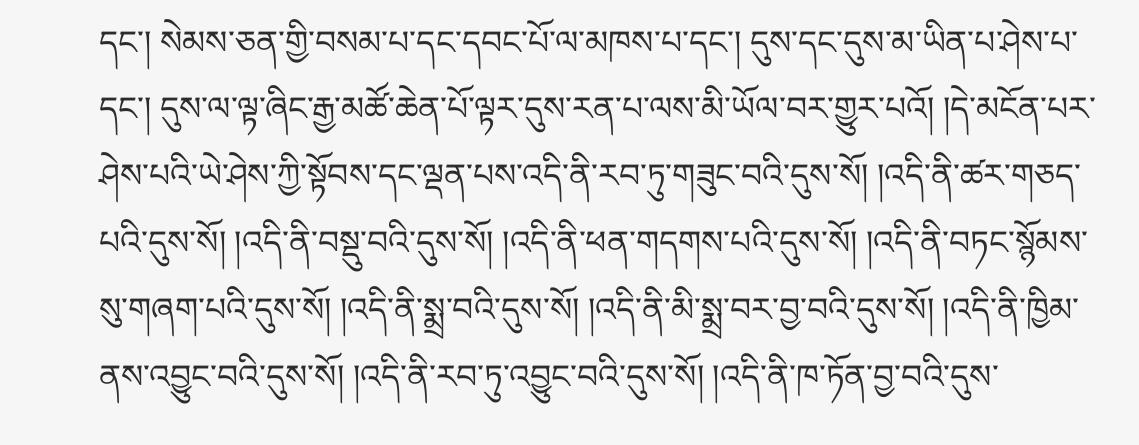དང་། སེམས་ཅན་གྱི་བསམ་པ་དང་དབང་པོ་ལ་མཁས་པ་དང་། དུས་དང་དུས་མ་ཡིན་པ་ཤེས་པ་དང་། དུས་ལ་ལྟ་ཞིང་རྒྱ་མཚོ་ཆེན་པོ་ལྟར་དུས་རན་པ་ལས་མི་ཡོལ་བར་གྱུར་པའོ། །དེ་མངོན་པར་ཤེས་པའི་ཡེ་ཤེས་ཀྱི་སྟོབས་དང་ལྡན་པས་འདི་ནི་རབ་ཏུ་གཟུང་བའི་དུས་སོ། །འདི་ནི་ཚར་གཅད་པའི་དུས་སོ། །འདི་ནི་བསྡུ་བའི་དུས་སོ། །འདི་ནི་ཕན་གདགས་པའི་དུས་སོ། །འདི་ནི་བཏང་སྙོམས་སུ་གཞག་པའི་དུས་སོ། །འདི་ནི་སྨྲ་བའི་དུས་སོ། །འདི་ནི་མི་སྨྲ་བར་བྱ་བའི་དུས་སོ། །འདི་ནི་ཁྱིམ་ནས་འབྱུང་བའི་དུས་སོ། །འདི་ནི་རབ་ཏུ་འབྱུང་བའི་དུས་སོ། །འདི་ནི་ཁ་ཏོན་བྱ་བའི་དུས་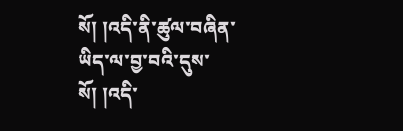སོ། །འདི་ནི་ཚུལ་བཞིན་ཡིད་ལ་བྱ་བའི་དུས་སོ། །འདི་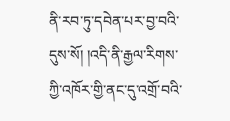ནི་རབ་ཏུ་དབེན་པར་བྱ་བའི་དུས་སོ། །འདི་ནི་རྒྱལ་རིགས་ཀྱི་འཁོར་གྱི་ནང་དུ་འགྲོ་བའི་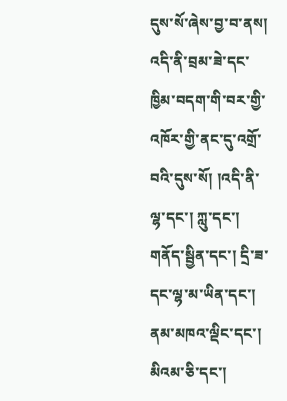དུས་སོ་ཞེས་བྱ་བ་ནས། འདི་ནི་བྲམ་ཟེ་དང་ཁྱིམ་བདག་གི་བར་གྱི་འཁོར་གྱི་ནང་དུ་འགྲོ་བའི་དུས་སོ། །འདི་ནི་ལྷ་དང་། ཀླུ་དང་། གནོད་སྦྱིན་དང་། དྲི་ཟ་དང་ལྷ་མ་ཡིན་དང་། ནམ་མཁའ་ལྡིང་དང་། མིའམ་ཅི་དང་།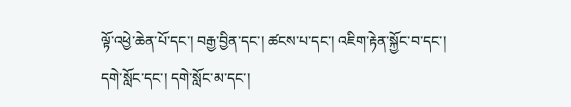ལྟོ་འཕྱེ་ཆེན་པོ་དང་། བརྒྱ་བྱིན་དང་། ཚངས་པ་དང་། འཇིག་རྟེན་སྐྱོང་བ་དང་། དགེ་སློང་དང་། དགེ་སློང་མ་དང་།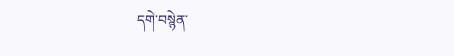དགེ་བསྙེན་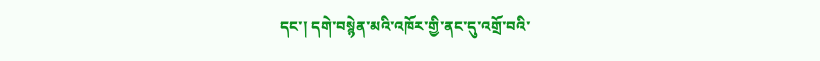དང་། དགེ་བསྙེན་མའི་འཁོར་གྱི་ནང་དུ་འགྲོ་བའི་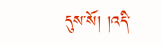དུས་སོ། །འདི་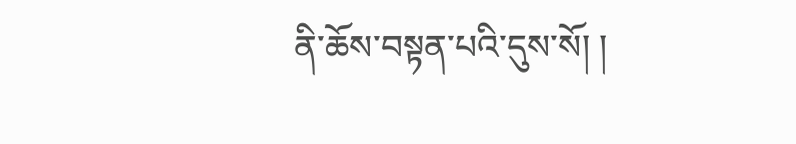ནི་ཆོས་བསྟན་པའི་དུས་སོ། །